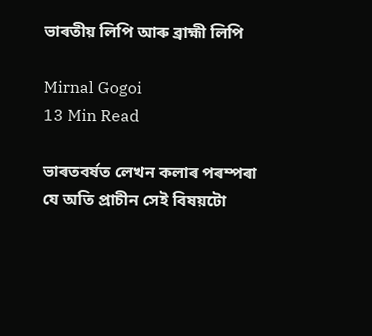ভাৰতীয় লিপি আৰু ব্রাহ্মী লিপি

Mirnal Gogoi
13 Min Read

ভাৰতবৰ্ষত লেখন কলাৰ পৰম্পৰা যে অতি প্রাচীন সেই বিষয়টো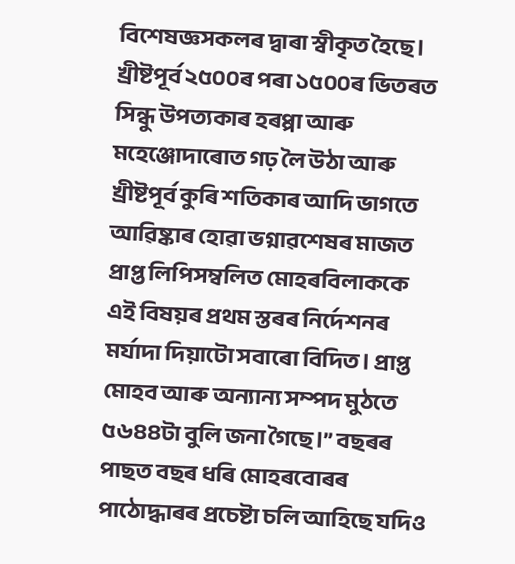বিশেষজ্ঞসকলৰ দ্বাৰা স্বীকৃত হৈছে। খ্রীষ্টপূর্ব ২৫০০ৰ পৰা ১৫০০ৰ ভিতৰত সিন্ধু উপত্যকাৰ হৰপ্পা আৰু মহেঞ্জোদাৰোত গঢ় লৈ উঠা আৰু খ্রীষ্টপূর্ব কুৰি শতিকাৰ আদি ভাগতে আৱিষ্কাৰ হোৱা ভগ্নাৱশেষৰ মাজত প্রাপ্ত লিপিসম্বলিত মোহৰবিলাককে এই বিষয়ৰ প্ৰথম স্তৰৰ নিৰ্দেশনৰ মর্যাদা দিয়াটো সবাৰো বিদিত। প্রাপ্ত মোহব আৰু অন্যান্য সম্পদ মুঠতে ৫৬৪৪টা বুলি জনা গৈছে।” বছৰৰ পাছত বছৰ ধৰি মোহৰবোৰৰ পাঠোদ্ধাৰৰ প্রচেষ্টা চলি আহিছে যদিও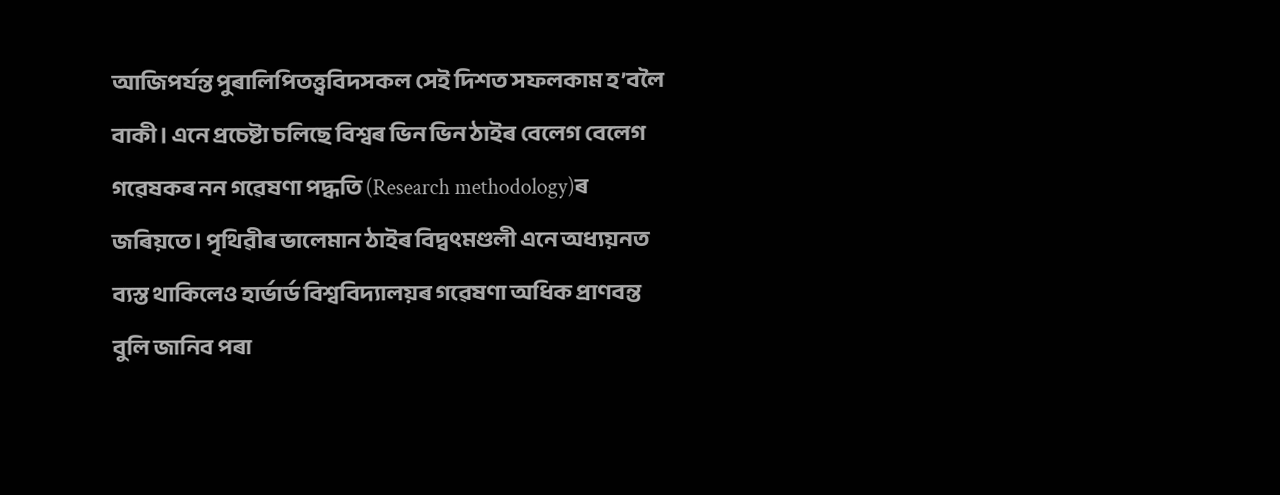আজিপর্যন্ত পুৰালিপিতত্ত্ববিদসকল সেই দিশত সফলকাম হ’বলৈ বাকী। এনে প্রচেষ্টা চলিছে বিশ্বৰ ভিন ভিন ঠাইৰ বেলেগ বেলেগ গৱেষকৰ নন গৱেষণা পদ্ধতি (Research methodology)ৰ জৰিয়তে। পৃথিৱীৰ ভালেমান ঠাইৰ বিদ্বৎমণ্ডলী এনে অধ্যয়নত ব্যস্ত থাকিলেও হার্ভার্ড বিশ্ববিদ্যালয়ৰ গৱেষণা অধিক প্রাণবন্ত বুলি জানিব পৰা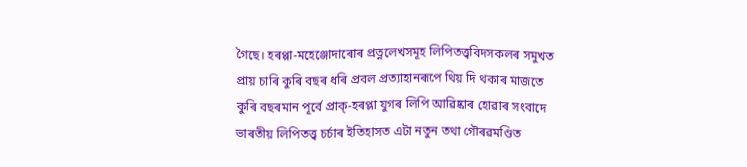গৈছে। হৰপ্পা-মহেঞ্জোদাৰোৰ প্রত্নলেখসমূহ লিপিতত্ত্ববিদসকলৰ সমুখত প্রায় চাৰি কুৰি বছৰ ধৰি প্ৰবল প্রত্যাহানৰূপে থিয় দি থকাৰ মাজতে কুৰি বছৰমান পূর্বে প্রাক্-হৰপ্লা যুগৰ লিপি আৱিষ্কাৰ হোৱাৰ সংবাদে ভাৰতীয় লিপিতত্ত্ব চৰ্চাৰ ইতিহাসত এটা নতুন তথা গৌৰৱমণ্ডিত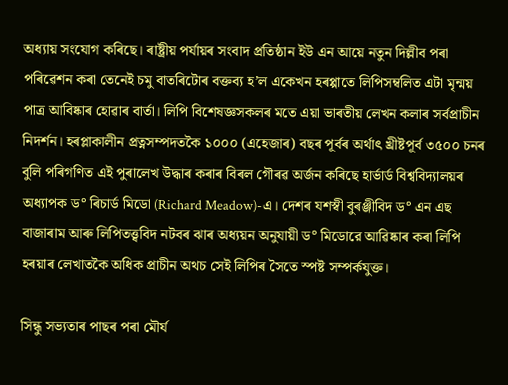অধ্যায় সংযোগ কৰিছে। ৰাষ্ট্ৰীয় পৰ্যায়ৰ সংবাদ প্রতিষ্ঠান ইউ এন আয়ে নতুন দিল্লীব পৰা পৰিৱেশন কৰা তেনেই চমু বাতৰিটোৰ বক্তব্য হ’ল একেখন হৰপ্পাতে লিপিসম্বলিত এটা মৃন্ময় পাত্র আবিষ্কাৰ হোৱাৰ বাৰ্তা। লিপি বিশেষজ্ঞসকলৰ মতে এয়া ভাৰতীয় লেখন কলাৰ সৰ্বপ্ৰাচীন নিদর্শন। হৰপ্লাকালীন প্রত্নসম্পদতকৈ ১০০০ (এহেজাৰ) বছৰ পূৰ্বৰ অৰ্থাৎ খ্ৰীষ্টপূর্ব ৩৫০০ চনৰ বুলি পৰিগণিত এই পুৰালেখ উদ্ধাৰ কৰাৰ বিৰল গৌৰৱ অৰ্জন কৰিছে হার্ভার্ড বিশ্ববিদ্যালয়ৰ অধ্যাপক ড° ৰিচাৰ্ড মিডো (Richard Meadow)-এ। দেশৰ যশস্বী বুৰঞ্জীবিদ ড° এন এছ বাজাৰাম আৰু লিপিতত্ত্ববিদ নটবৰ ঝাৰ অধ্যয়ন অনুযায়ী ড° মিডোরে আৱিষ্কাৰ কৰা লিপি হৰয়াৰ লেখাতকৈ অধিক প্রাচীন অথচ সেই লিপিৰ সৈতে স্পষ্ট সম্পর্কযুক্ত।

সিন্ধু সভ্যতাৰ পাছৰ পৰা মৌর্য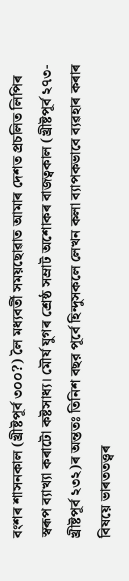বংশৰ শাসনকাল (খ্রীষ্টপূর্ব ৩০০?) লৈ মধ্যবর্তী সময়ছোৱাত আমাৰ দেশত প্রচলিত লিপিৰ স্বৰূপ ব্যাখ্যা কৰাটো কষ্টসাধ্য। মৌর্য যুগৰ শ্রেষ্ঠ সম্রাট অশোকৰ বাজত্বকাল (খ্রীষ্টপূর্ব ২৭৩-খ্রীষ্টপূর্ব ২৩২)ৰ অন্ততঃ তিনিশ বছর পূর্বে হিন্দুসকলে লেখন কলা ব্যাপকভাবে ব্যৱহাৰ কৰাৰ বিষয়ে ভাৰততত্ত্বৰ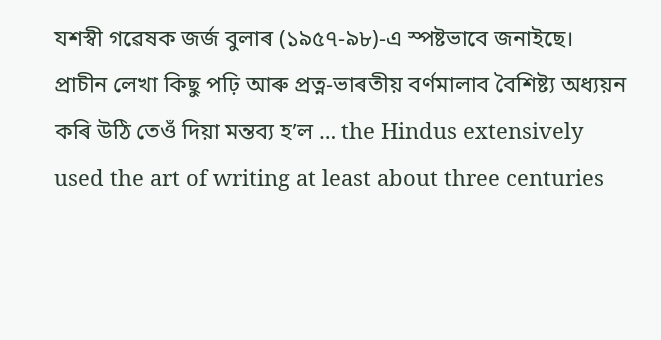যশস্বী গৱেষক জর্জ বুলাৰ (১৯৫৭-৯৮)-এ স্পষ্টভাবে জনাইছে। প্রাচীন লেখা কিছু পঢ়ি আৰু প্রত্ন-ভাৰতীয় বর্ণমালাব বৈশিষ্ট্য অধ্যয়ন কৰি উঠি তেওঁ দিয়া মন্তব্য হ’ল … the Hindus extensively used the art of writing at least about three centuries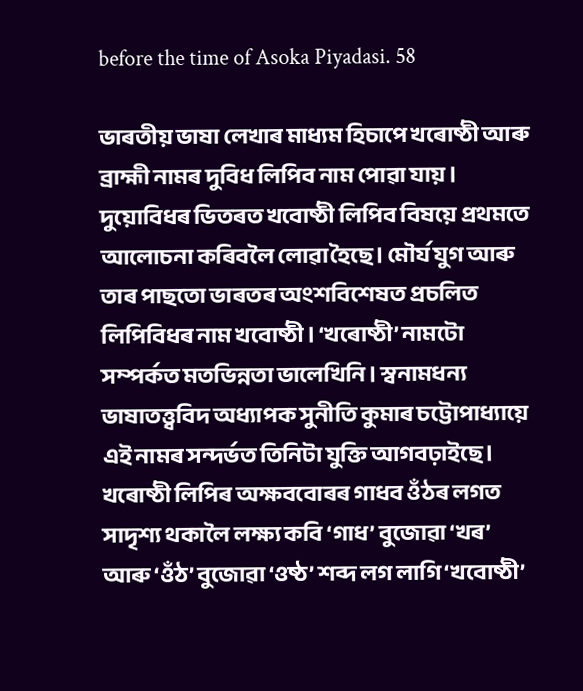before the time of Asoka Piyadasi. 58

ভাৰতীয় ভাষা লেখাৰ মাধ্যম হিচাপে খৰোষ্ঠী আৰু ব্রাহ্মী নামৰ দুবিধ লিপিব নাম পোৱা যায়। দুয়োবিধৰ ভিতৰত খবোষ্ঠী লিপিব বিষয়ে প্রথমতে আলোচনা কৰিবলৈ লোৱা হৈছে। মৌর্য যুগ আৰু তাৰ পাছতো ভাৰতৰ অংশবিশেষত প্রচলিত লিপিবিধৰ নাম খবোষ্ঠী। ‘খৰোষ্ঠী’ নামটো সম্পর্কত মতভিন্নতা ভালেখিনি। স্বনামধন্য ভাষাতত্ত্ববিদ অধ্যাপক সুনীতি কুমাৰ চট্টোপাধ্যায়ে এই নামৰ সন্দৰ্ভত তিনিটা যুক্তি আগবঢ়াইছে। খৰোষ্ঠী লিপিৰ অক্ষববোৰৰ গাধব ওঁঠৰ লগত সাদৃশ্য থকালৈ লক্ষ্য কবি ‘গাধ’ বুজোৱা ‘খৰ’ আৰু ‘ওঁঠ’ বুজোৱা ‘ওষ্ঠ’ শব্দ লগ লাগি ‘খবোষ্ঠী’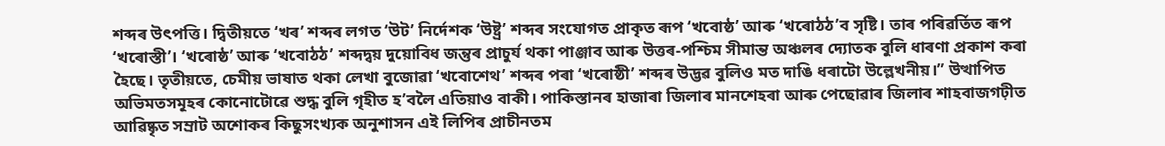শব্দৰ উৎপত্তি। দ্বিতীয়তে ‘খৰ’ শব্দৰ লগত ‘উট’ নির্দেশক ‘উষ্ট্র’ শব্দৰ সংযোগত প্রাকৃত ৰূপ ‘খবোষ্ঠ’ আৰু ‘খৰোঠঠ’ব সৃষ্টি। তাৰ পৰিৱৰ্তিত ৰূপ ‘খৰোস্তী’। ‘খৰোষ্ঠ’ আৰু ‘খবোঠঠ’ শব্দদ্বয় দুয়োবিধ জন্তুৰ প্রাচুর্য থকা পাঞ্জাব আৰু উত্তৰ-পশ্চিম সীমান্ত অঞ্চলৰ দ্যোতক বুলি ধাৰণা প্ৰকাশ কৰা হৈছে। তৃতীয়তে, চেমীয় ভাষাত থকা লেখা বুজোৱা ‘খবোশেথ’ শব্দৰ পৰা ‘খৰোষ্ঠী’ শব্দৰ উদ্ভৱ বুলিও মত দাঙি ধৰাটো উল্লেখনীয়।” উত্থাপিত অভিমতসমূহৰ কোনোটোৱে শুদ্ধ বুলি গৃহীত হ’বলৈ এতিয়াও বাকী। পাকিস্তানৰ হাজাৰা জিলাৰ মানশেহৰা আৰু পেছোৱাৰ জিলাৰ শাহবাজগঢ়ীত আৱিষ্কৃত সম্রাট অশোকৰ কিছুসংখ্যক অনুশাসন এই লিপিৰ প্রাচীনতম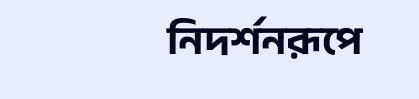নিদর্শনরূপে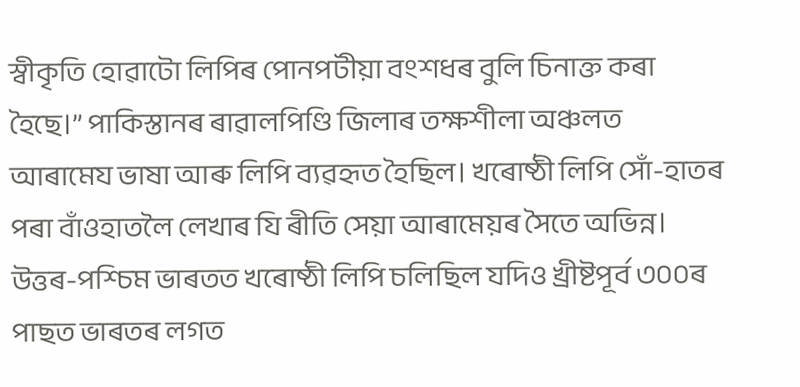স্বীকৃতি হোৱাটো লিপিৰ পোনপটীয়া বংশধৰ বুলি চিনাক্ত কৰা হৈছে।” পাকিস্তানৰ ৰাৱালপিণ্ডি জিলাৰ তক্ষশীলা অঞ্চলত আৰামেয ভাষা আৰু লিপি ব্যৱহৃত হৈছিল। খৰোষ্ঠী লিপি সোঁ-হাতৰ পৰা বাঁওহাতলৈ লেখাৰ যি ৰীতি সেয়া আৰামেয়ৰ সৈতে অভিন্ন। উত্তৰ-পশ্চিম ভাৰতত খৰোষ্ঠী লিপি চলিছিল যদিও খ্রীষ্টপূর্ব ৩০০ৰ পাছত ভাৰতৰ লগত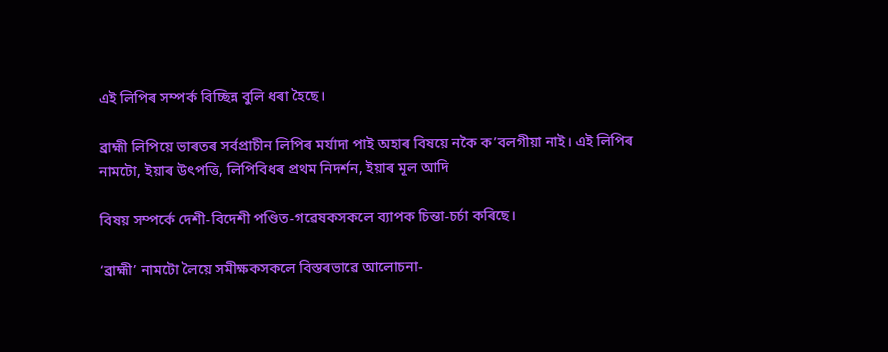এই লিপিৰ সম্পর্ক বিচ্ছিন্ন বুলি ধৰা হৈছে।

ব্রাহ্মী লিপিয়ে ভাৰতৰ সর্বপ্রাচীন লিপিৰ মৰ্যাদা পাই অহাৰ বিষয়ে নকৈ ক’বলগীয়া নাই। এই লিপিৰ নামটো, ইয়াৰ উৎপত্তি, লিপিবিধৰ প্রথম নিদর্শন, ইয়াৰ মূল আদি

বিষয় সম্পর্কে দেশী-বিদেশী পণ্ডিত-গৱেষকসকলে ব্যাপক চিন্তা-চৰ্চা কৰিছে।

‘ব্রাহ্মী’ নামটো লৈয়ে সমীক্ষকসকলে বিস্তৰভাৱে আলোচনা-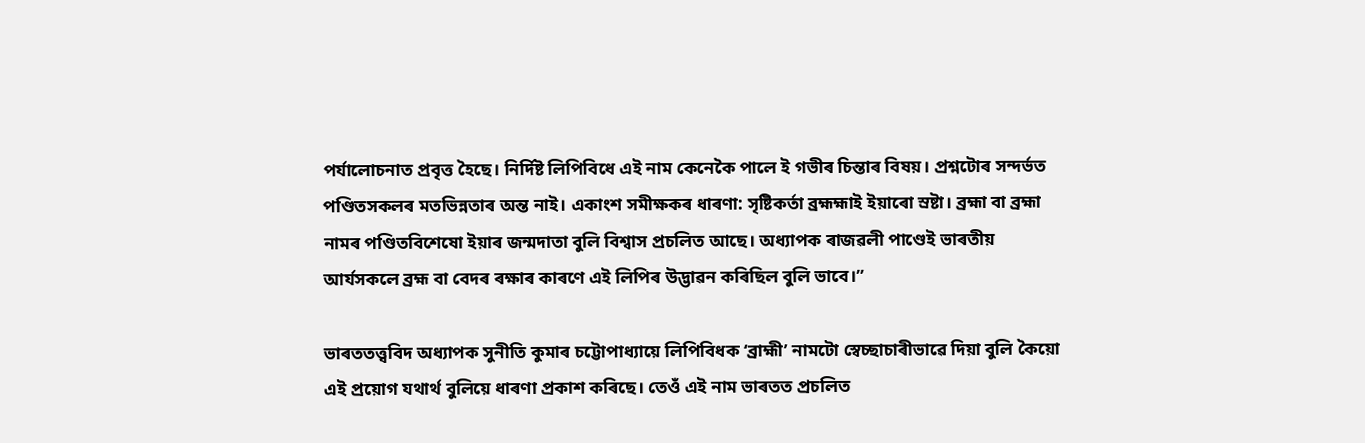পর্যালোচনাত প্রবৃত্ত হৈছে। নির্দিষ্ট লিপিবিধে এই নাম কেনেকৈ পালে ই গভীৰ চিন্তাৰ বিষয়। প্রশ্নটোৰ সন্দৰ্ভত পণ্ডিতসকলৰ মতভিন্নতাৰ অন্ত নাই। একাংশ সমীক্ষকৰ ধাৰণা: সৃষ্টিকর্তা ব্রহ্মহ্মাই ইয়াৰো স্রষ্টা। ব্রহ্মা বা ব্রহ্মা নামৰ পণ্ডিতবিশেষো ইয়াৰ জন্মদাতা বুলি বিশ্বাস প্রচলিত আছে। অধ্যাপক ৰাজৱলী পাণ্ডেই ভাৰতীয় আর্যসকলে ব্রহ্ম বা বেদৰ ৰক্ষাৰ কাৰণে এই লিপিৰ উদ্ভাৱন কৰিছিল বুলি ভাবে।”

ভাৰততত্ত্ববিদ অধ্যাপক সুনীতি কুমাৰ চট্টোপাধ্যায়ে লিপিবিধক ‘ব্রাহ্মী’ নামটো স্বেচ্ছাচাৰীভাৱে দিয়া বুলি কৈয়ো এই প্রয়োগ যথার্থ বুলিয়ে ধাৰণা প্রকাশ কৰিছে। তেওঁ এই নাম ভাৰতত প্রচলিত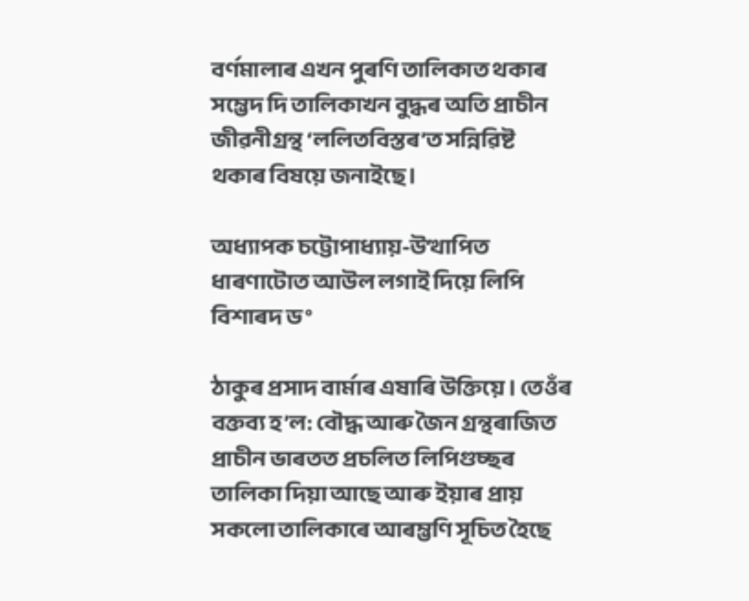বৰ্ণমালাৰ এখন পুৰণি তালিকাত থকাৰ সম্ভেদ দি তালিকাখন বুদ্ধৰ অতি প্রাচীন জীৱনীগ্রন্থ ‘ললিতবিস্তৰ’ত সন্নিৱিষ্ট থকাৰ বিষয়ে জনাইছে।

অধ্যাপক চট্টোপাধ্যায়-উত্থাপিত ধাৰণাটোত আউল লগাই দিয়ে লিপি বিশাৰদ ড°

ঠাকুৰ প্ৰসাদ বাৰ্মাৰ এষাৰি উক্তিয়ে। তেওঁৰ বক্তব্য হ’ল: বৌদ্ধ আৰু জৈন গ্ৰন্থৰাজিত প্রাচীন ভাৰতত প্রচলিত লিপিগুচ্ছৰ তালিকা দিয়া আছে আৰু ইয়াৰ প্ৰায় সকলো তালিকাৰে আৰম্ভণি সূচিত হৈছে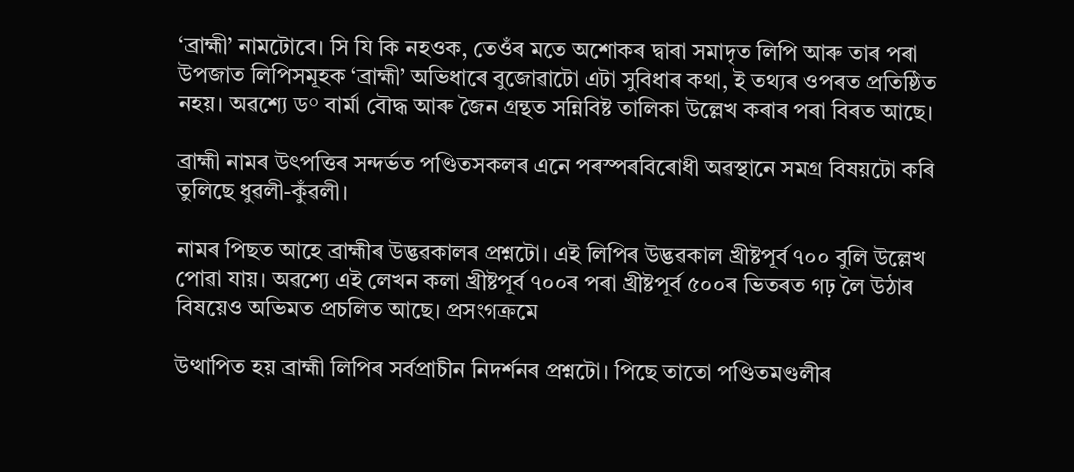‘ব্রাহ্মী’ নামটোবে। সি যি কি নহওক, তেওঁৰ মতে অশোকৰ দ্বাৰা সমাদৃত লিপি আৰু তাৰ পৰা উপজাত লিপিসমূহক ‘ব্রাহ্মী’ অভিধাৰে বুজোৱাটো এটা সুবিধাৰ কথা, ই তথ্যৰ ওপৰত প্রতিষ্ঠিত নহয়। অৱশ্যে ড° বার্মা বৌদ্ধ আৰু জৈন গ্রন্থত সন্নিবিষ্ট তালিকা উল্লেখ কৰাৰ পৰা বিৰত আছে।

ব্রাহ্মী নামৰ উৎপত্তিৰ সন্দৰ্ভত পণ্ডিতসকলৰ এনে পৰস্পৰবিৰোধী অৱস্থানে সমগ্ৰ বিষয়টো কৰি তুলিছে ধুৱলী-কুঁৱলী।

নামৰ পিছত আহে ব্রাহ্মীৰ উদ্ভৱকালৰ প্ৰশ্নটো। এই লিপিৰ উদ্ভৱকাল খ্রীষ্টপূর্ব ৭০০ বুলি উল্লেখ পোৱা যায়। অৱশ্যে এই লেখন কলা খ্রীষ্টপূর্ব ৭০০ৰ পৰা খ্ৰীষ্টপূর্ব ৫০০ৰ ভিতৰত গঢ় লৈ উঠাৰ বিষয়েও অভিমত প্রচলিত আছে। প্রসংগক্রমে

উত্থাপিত হয় ব্রাহ্মী লিপিৰ সৰ্বপ্ৰাচীন নিদর্শনৰ প্ৰশ্নটো। পিছে তাতো পণ্ডিতমণ্ডলীৰ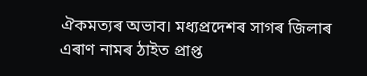ঐকমত্যৰ অভাব। মধ্যপ্ৰদেশৰ সাগৰ জিলাৰ এৰাণ নামৰ ঠাইত প্রাপ্ত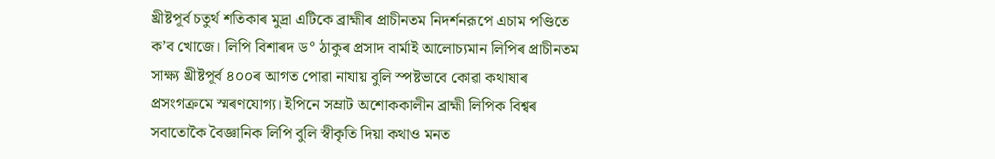খ্রীষ্টপূর্ব চতুর্থ শতিকাৰ মুদ্রা এটিকে ব্রাহ্মীৰ প্রাচীনতম নিদর্শনরূপে এচাম পণ্ডিতে ক’ব খোজে। লিপি বিশাৰদ ড° ঠাকুৰ প্রসাদ বার্মাই আলোচ্যমান লিপিৰ প্রাচীনতম সাক্ষ্য খ্রীষ্টপূর্ব ৪০০ৰ আগত পোৱা নাযায় বুলি স্পষ্টভাবে কোৱা কথাষাৰ প্ৰসংগক্রমে স্মৰণযোগ্য। ইপিনে সম্রাট অশোককালীন ব্রাহ্মী লিপিক বিশ্বৰ সবাতোকৈ বৈজ্ঞানিক লিপি বুলি স্বীকৃতি দিয়া কথাও মনত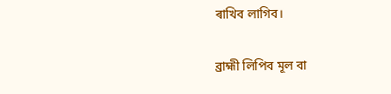ৰাখিব লাগিব।

ব্রাহ্মী লিপিব মূল বা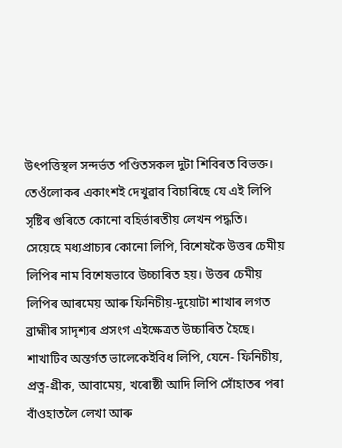উৎপত্তিস্থল সন্দর্ভত পণ্ডিতসকল দুটা শিবিৰত বিভক্ত। তেওঁলোকৰ একাংশই দেখুৱাব বিচাৰিছে যে এই লিপি সৃষ্টিৰ গুৰিতে কোনো বহির্ভাৰতীয় লেখন পদ্ধতি। সেয়েহে মধ্যপ্রাচ্যৰ কোনো লিপি, বিশেষকৈ উত্তৰ চেমীয় লিপিৰ নাম বিশেষভাবে উচ্চাৰিত হয়। উত্তৰ চেমীয় লিপিৰ আৰমেয় আৰু ফিনিচীয়-দুয়োটা শাখাৰ লগত ব্রাহ্মীৰ সাদৃশ্যৰ প্ৰসংগ এইক্ষেত্ৰত উচ্চাৰিত হৈছে। শাখাটিব অন্তর্গত ভালেকেইবিধ লিপি, যেনে- ফিনিচীয়, প্রত্ন-গ্রীক, আবামেয়, খৰোষ্ঠী আদি লিপি সোঁহাতৰ পৰা বাঁওহাতলৈ লেখা আৰু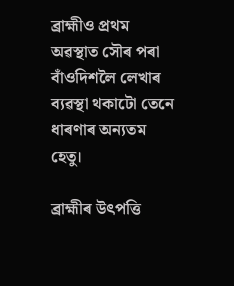ব্রাহ্মীও প্রথম অৱস্থাত সৌৰ পৰা বাঁওদিশলৈ লেখাৰ ব্যৱস্থা থকাটো তেনে ধাৰণাৰ অন্যতম হেতু।

ব্রাহ্মীৰ উৎপত্তি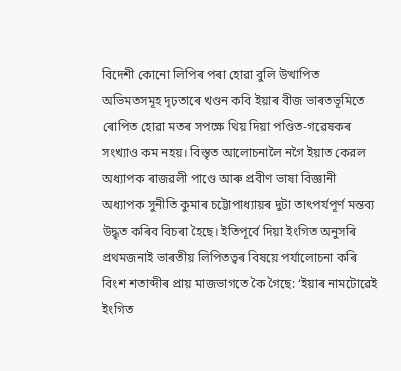বিদেশী কোনো লিপিৰ পৰা হোৱা বুলি উত্থাপিত অভিমতসমূহ দৃঢ়তাৰে খণ্ডন কবি ইয়াৰ বীজ ভাৰতভূমিতে ৰোপিত হোৱা মতৰ সপক্ষে থিয় দিয়া পণ্ডিত-গৱেষকৰ সংখ্যাও কম নহয়। বিস্তৃত আলোচনালৈ নগৈ ইয়াত কেরল অধ্যাপক ৰাজৱলী পাণ্ডে আৰু প্রবীণ ভাষা বিজ্ঞানী অধ্যাপক সুনীতি কুমাৰ চট্টোপাধ্যায়ৰ দুটা তাৎপর্যপূর্ণ মন্তব্য উদ্ধৃত কৰিব বিচৰা হৈছে। ইতিপূর্বে দিয়া ইংগিত অনুসৰি প্রথমজনাই ভাৰতীয় লিপিতত্বৰ বিষয়ে পর্যালোচনা কৰি বিংশ শতাব্দীৰ প্ৰায় মাজভাগতে কৈ গৈছে: ‘ইয়াৰ নামটোৱেই ইংগিত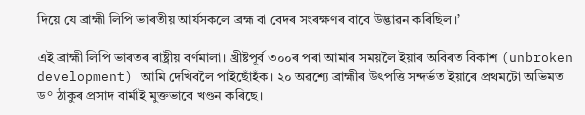দিয়ে যে ব্রাহ্মী লিপি ভাৰতীয় আৰ্যসকলে ব্রহ্ম বা বেদৰ সংৰক্ষণৰ বাবে উদ্ভাৱন কৰিছিল।’

এই ব্রাহ্মী লিপি ভাৰতৰ ৰাষ্ট্ৰীয় বর্ণমালা। খ্রীষ্টপূর্ব ৩০০ৰ পৰা আমাৰ সময়লৈ ইয়াৰ অবিৰত বিকাশ (unbroken development) আমি দেখিবলৈ পাইছোঁহঁক। ২০ অৱশ্যে ব্রাহ্মীৰ উৎপত্তি সন্দৰ্ভত ইয়াৰে প্ৰথমটো অভিমত ড° ঠাকুৰ প্ৰসাদ বার্মাই মুক্তভাবে খণ্ডন কৰিছে।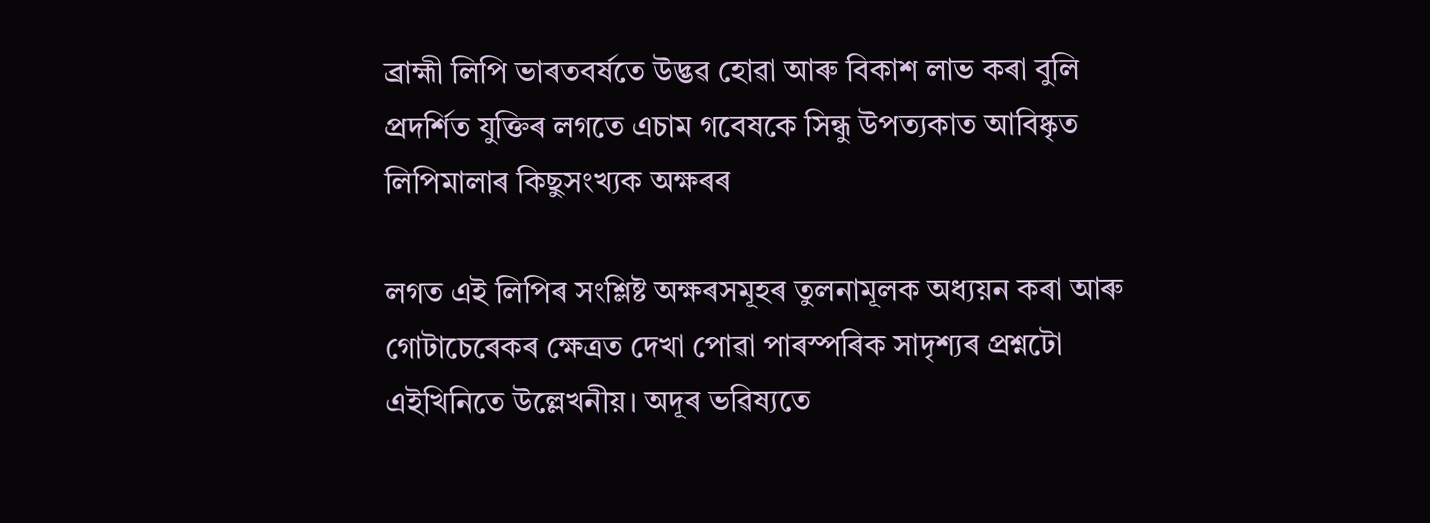ব্রাহ্মী লিপি ভাৰতবৰ্ষতে উদ্ভৱ হোৱা আৰু বিকাশ লাভ কৰা বুলি প্রদর্শিত যুক্তিৰ লগতে এচাম গবেষকে সিন্ধু উপত্যকাত আবিষ্কৃত লিপিমালাৰ কিছুসংখ্যক অক্ষৰৰ

লগত এই লিপিৰ সংশ্লিষ্ট অক্ষৰসমূহৰ তুলনামূলক অধ্যয়ন কৰা আৰু গোটাচেৰেকৰ ক্ষেত্ৰত দেখা পোৱা পাৰস্পৰিক সাদৃশ্যৰ প্রশ্নটো এইখিনিতে উল্লেখনীয়। অদূৰ ভৱিষ্যতে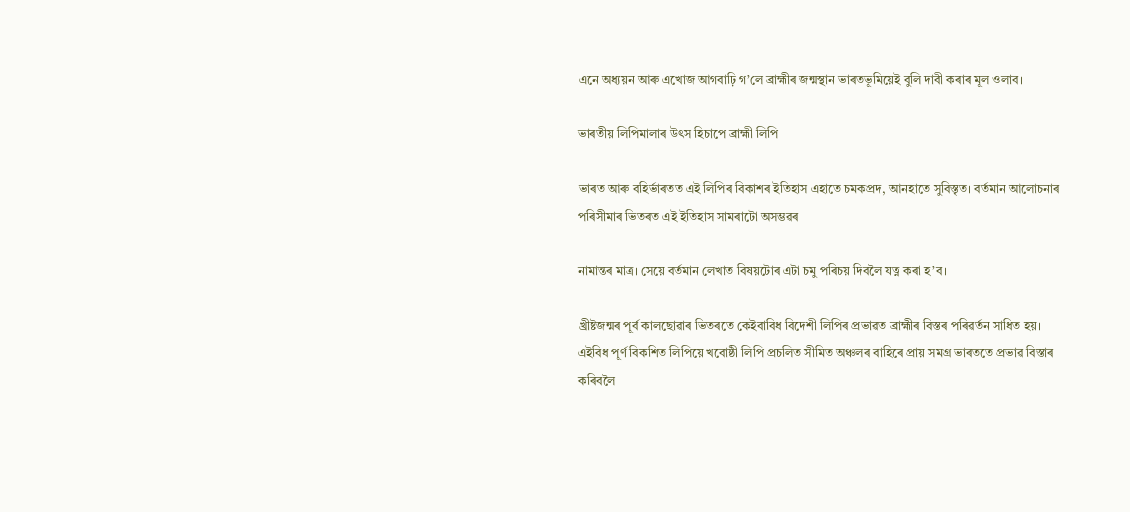এনে অধ্যয়ন আৰু এখোজ আগবাঢ়ি গ’লে ব্রাহ্মীৰ জন্মস্থান ভাৰতভূমিয়েই বুলি দাবী কৰাৰ মূল ওলাব।

ভাৰতীয় লিপিমালাৰ উৎস হিচাপে ব্রাহ্মী লিপি

ভাৰত আৰু বহির্ভাৰতত এই লিপিৰ বিকাশৰ ইতিহাস এহাতে চমকপ্রদ, আনহাতে সুবিস্তৃত। বর্তমান আলোচনাৰ পৰিসীমাৰ ভিতৰত এই ইতিহাস সামৰাটো অসম্ভৱৰ

নামান্তৰ মাত্র। সেয়ে বর্তমান লেখাত বিষয়টোৰ এটা চমু পৰিচয় দিবলৈ যত্ন কৰা হ’ব।

খ্ৰীষ্টজন্মৰ পূৰ্ব কালছোৱাৰ ভিতৰতে কেইবাবিধ বিদেশী লিপিৰ প্রভাৱত ব্ৰাহ্মীৰ বিস্তৰ পৰিৱৰ্তন সাধিত হয়। এইবিধ পূর্ণ বিকশিত লিপিয়ে খবোষ্ঠী লিপি প্রচলিত সীমিত অঞ্চলৰ বাহিৰে প্রায় সমগ্ৰ ভাৰততে প্রভাৱ বিস্তাৰ কৰিবলৈ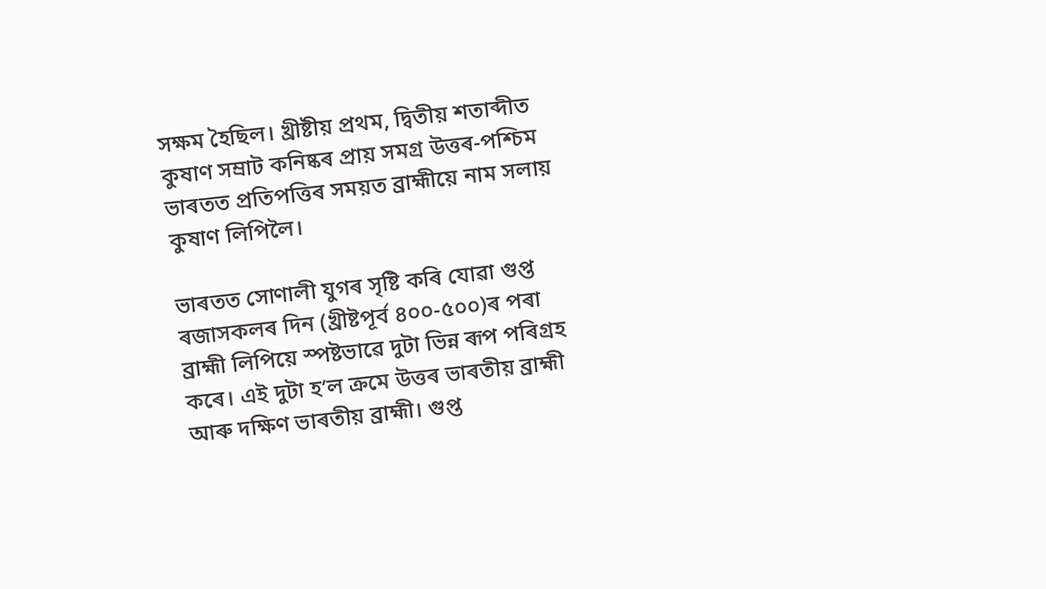সক্ষম হৈছিল। খ্রীষ্টীয় প্রথম, দ্বিতীয় শতাব্দীত কুষাণ সম্রাট কনিষ্কৰ প্ৰায় সমগ্ৰ উত্তৰ-পশ্চিম ভাৰতত প্রতিপত্তিৰ সময়ত ব্রাহ্মীয়ে নাম সলায় কুষাণ লিপিলৈ।

ভাৰতত সোণালী যুগৰ সৃষ্টি কৰি যোৱা গুপ্ত ৰজাসকলৰ দিন (খ্রীষ্টপূর্ব ৪০০-৫০০)ৰ পৰা ব্রাহ্মী লিপিয়ে স্পষ্টভাৱে দুটা ভিন্ন ৰূপ পৰিগ্ৰহ কৰে। এই দুটা হ’ল ক্রমে উত্তৰ ভাৰতীয় ব্রাহ্মী আৰু দক্ষিণ ভাৰতীয় ব্রাহ্মী। গুপ্ত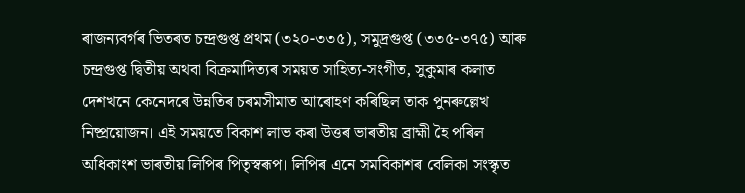ৰাজন্যবৰ্গৰ ভিতৰত চন্দ্রগুপ্ত প্রথম (৩২০-৩৩৫), সমুদ্রগুপ্ত (৩৩৫-৩৭৫) আৰু চন্দ্রগুপ্ত দ্বিতীয় অথবা বিক্রমাদিত্যৰ সময়ত সাহিত্য-সংগীত, সুকুমাৰ কলাত দেশখনে কেনেদৰে উন্নতিৰ চৰমসীমাত আৰোহণ কৰিছিল তাক পুনৰুল্লেখ নিষ্প্রয়োজন। এই সময়তে বিকাশ লাভ কৰা উত্তৰ ভাৰতীয় ব্রাহ্মী হৈ পৰিল অধিকাংশ ভাৰতীয় লিপিৰ পিতৃস্বৰূপ। লিপিৰ এনে সমবিকাশৰ বেলিকা সংস্কৃত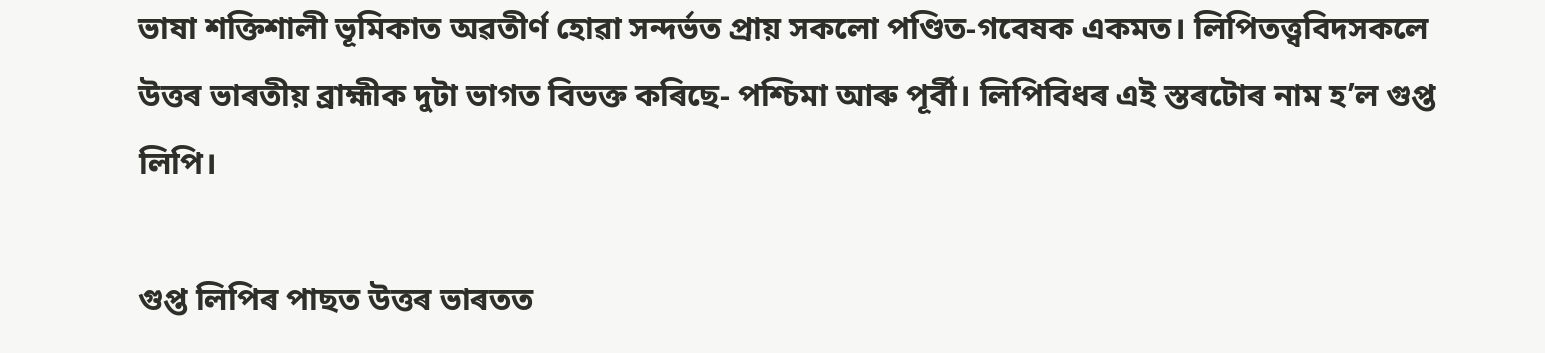ভাষা শক্তিশালী ভূমিকাত অৱতীৰ্ণ হোৱা সন্দর্ভত প্রায় সকলো পণ্ডিত-গবেষক একমত। লিপিতত্ত্ববিদসকলে উত্তৰ ভাৰতীয় ব্রাহ্মীক দুটা ভাগত বিভক্ত কৰিছে- পশ্চিমা আৰু পূর্বী। লিপিবিধৰ এই স্তৰটোৰ নাম হ’ল গুপ্ত লিপি।

গুপ্ত লিপিৰ পাছত উত্তৰ ভাৰতত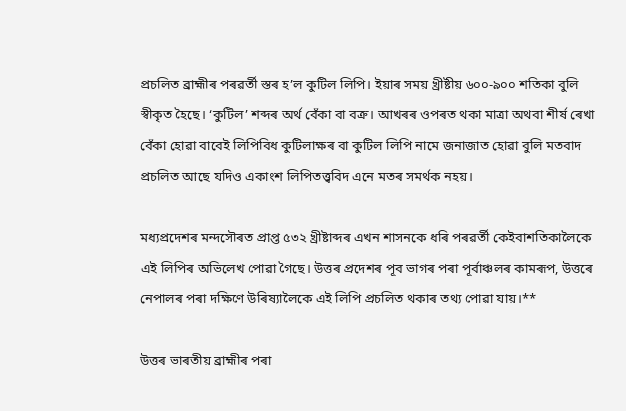প্রচলিত ব্ৰাহ্মীৰ পৰৱৰ্তী স্তৰ হ’ল কুটিল লিপি। ইয়াৰ সময় খ্ৰীষ্টীয় ৬০০-৯০০ শতিকা বুলি স্বীকৃত হৈছে। ‘কুটিল’ শব্দৰ অৰ্থ বেঁকা বা বক্র। আখৰৰ ওপৰত থকা মাত্রা অথবা শীর্ষ ৰেখা বেঁকা হোৱা বাবেই লিপিবিধ কুটিলাক্ষৰ বা কুটিল লিপি নামে জনাজাত হোৱা বুলি মতবাদ প্রচলিত আছে যদিও একাংশ লিপিতত্ত্ববিদ এনে মতৰ সমৰ্থক নহয়।

মধ্যপ্ৰদেশৰ মন্দসৌৰত প্ৰাপ্ত ৫৩২ খ্ৰীষ্টাব্দৰ এখন শাসনকে ধৰি পৰৱৰ্তী কেইবাশতিকালৈকে এই লিপিৰ অভিলেখ পোৱা গৈছে। উত্তৰ প্ৰদেশৰ পূব ভাগৰ পৰা পূৰ্বাঞ্চলৰ কামৰূপ, উত্তৰে নেপালৰ পৰা দক্ষিণে উৰিষ্যালৈকে এই লিপি প্রচলিত থকাৰ তথ্য পোৱা যায়।**

উত্তৰ ভাৰতীয় ব্রাহ্মীৰ পৰা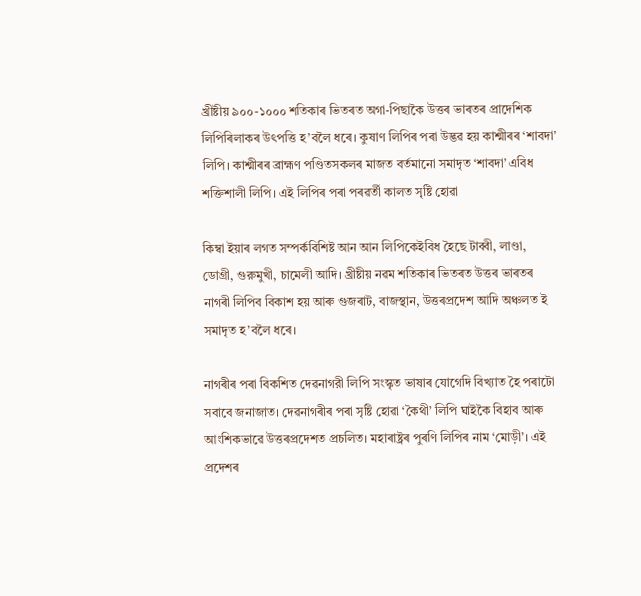খ্ৰীষ্টীয় ৯০০-১০০০ শতিকাৰ ভিতৰত অগা-পিছাকৈ উত্তৰ ভাৰতৰ প্ৰাদেশিক লিপিৰিলাকৰ উৎপত্তি হ’বলৈ ধৰে। কুষাণ লিপিৰ পৰা উদ্ভৱ হয় কাশ্মীৰৰ ‘শাবদা’ লিপি। কাশ্মীৰৰ ব্রাহ্মণ পণ্ডিতসকলৰ মাজত বর্তমানো সমাদৃত ‘শাবদা’ এবিধ শক্তিশালী লিপি। এই লিপিৰ পৰা পৰৱৰ্তী কালত সৃষ্টি হোৱা

কিম্বা ইয়াৰ লগত সম্পর্কবিশিষ্ট আন আন লিপিকেইবিধ হৈছে টাব্বী, লাণ্ডা, ডোগ্রী, গুরুমুখী, চামেলী আদি। খ্ৰীষ্টীয় নৱম শতিকাৰ ভিতৰত উত্তৰ ভাৰতৰ নাগৰী লিপিব বিকাশ হয় আৰু গুজৰাট, বাজস্থান, উত্তৰপ্ৰদেশ আদি অঞ্চলত ই সমাদৃত হ’বলৈ ধৰে।

নাগৰীৰ পৰা বিকশিত দেৱনাগরী লিপি সংস্কৃত ভাষাৰ যোগেদি বিখ্যাত হৈ পৰাটো সবাবে জনাজাত। দেৱনাগৰীৰ পৰা সৃষ্টি হোৱা ‘কৈথী’ লিপি ঘাইকৈ বিহাব আৰু আংশিকভাৱে উত্তৰপ্ৰদেশত প্রচলিত। মহাৰাষ্ট্ৰৰ পুৰণি লিপিৰ নাম ‘মোড়ী’। এই প্ৰদেশৰ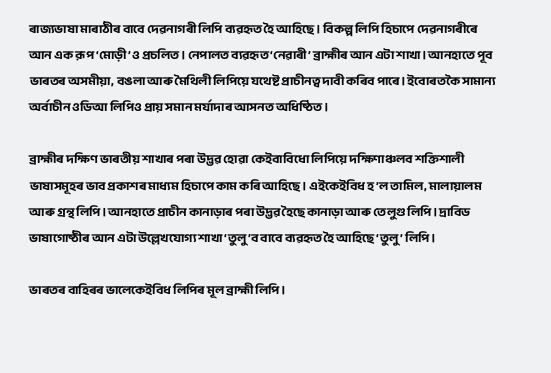ৰাজ্যভাষা মাৰাঠীৰ বাবে দেৱনাগৰী লিপি ব্যৱহৃত হৈ আহিছে। বিকল্প লিপি হিচাপে দেৱনাগৰীৰে আন এক রূপ ‘মোড়ী’ও প্রচলিত। নেপালত ব্যৱহৃত ‘নেৱাৰী’ ব্রাহ্মীৰ আন এটা শাখা। আনহাতে পূব ভাৰতৰ অসমীয়া, বঙলা আৰু মৈথিলী লিপিয়ে যথেষ্ট প্রাচীনত্ব দাবী কৰিব পাৰে। ইবোৰতকৈ সামান্য অর্বাচীন ওডিআ লিপিও প্রায় সমান মর্যাদাৰ আসনত অধিষ্ঠিত।

ব্রাহ্মীৰ দক্ষিণ ভাৰতীয় শাখাৰ পৰা উদ্ভৱ হোৱা কেইবাবিধো লিপিয়ে দক্ষিণাঞ্চলব শক্তিশালী ভাষাসমূহৰ ভাব প্রকাশৰ মাধ্যম হিচাপে কাম কৰি আহিছে। এইকেইবিধ হ’ল তামিল, মালায়ালম আৰু গ্রন্থ লিপি। আনহাতে প্রাচীন কানাড়াৰ পৰা উদ্ভৱ হৈছে কানাড়া আৰু তেলুগু লিপি। দ্রাবিড ভাষাগোষ্ঠীৰ আন এটা উল্লেখযোগ্য শাখা ‘তুলু’ব বাবে ব্যৱহৃত হৈ আহিছে ‘তুলু’ লিপি।

ভাৰতৰ বাহিৰৰ ভালেকেইবিধ লিপিৰ মূল ব্রাহ্মী লিপি।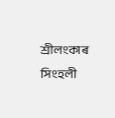শ্রীলংকাৰ সিংহলী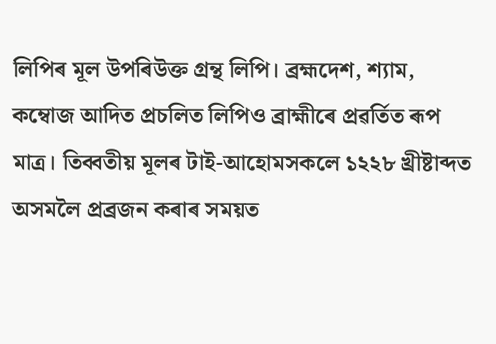লিপিৰ মূল উপৰিউক্ত গ্রন্থ লিপি। ব্রহ্মদেশ, শ্যাম, কম্বোজ আদিত প্রচলিত লিপিও ব্রাহ্মীৰে প্ৰৱৰ্তিত ৰূপ মাত্র। তিব্বতীয় মূলৰ টাই-আহোমসকলে ১২২৮ খ্রীষ্টাব্দত অসমলৈ প্ৰব্ৰজন কৰাৰ সময়ত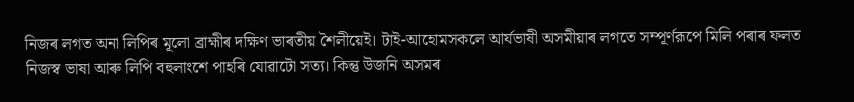নিজৰ লগত অনা লিপিৰ মূলো ব্রাহ্মীৰ দক্ষিণ ভাৰতীয় শৈলীয়েই। টাই-আহোমসকলে আর্যভাষী অসমীয়াৰ লগতে সম্পূর্ণরূপে মিলি পৰাৰ ফলত নিজস্ব ভাষা আৰু লিপি বহুলাংশে পাহৰি যোৱাটো সত্য। কিন্তু উজনি অসমৰ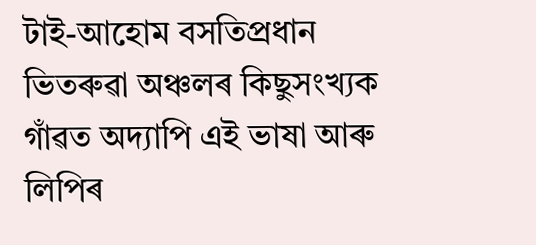টাই-আহোম বসতিপ্রধান ভিতৰুৱা অঞ্চলৰ কিছুসংখ্যক গাঁৱত অদ্যাপি এই ভাষা আৰু লিপিৰ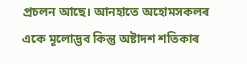প্ৰচলন আছে। আনহাতে অহোমসকলৰ একে মূলোদ্ভব কিন্তু অষ্টাদশ শতিকাৰ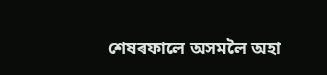শেষৰফালে অসমলৈ অহা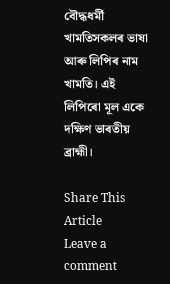বৌদ্ধধর্মী খামতিসকলৰ ভাষা আৰু লিপিৰ নাম খামতি। এই লিপিৰো মূল একে দক্ষিণ ভাৰতীয় ব্রাহ্মী।

Share This Article
Leave a comment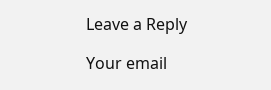Leave a Reply

Your email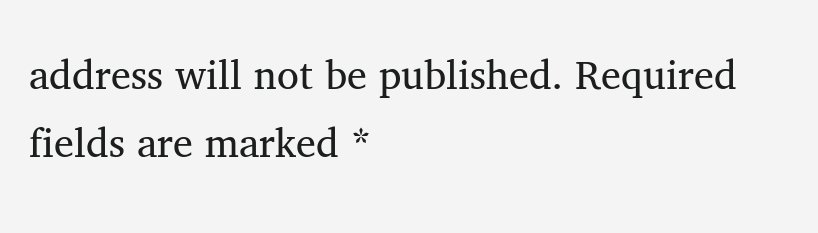address will not be published. Required fields are marked *